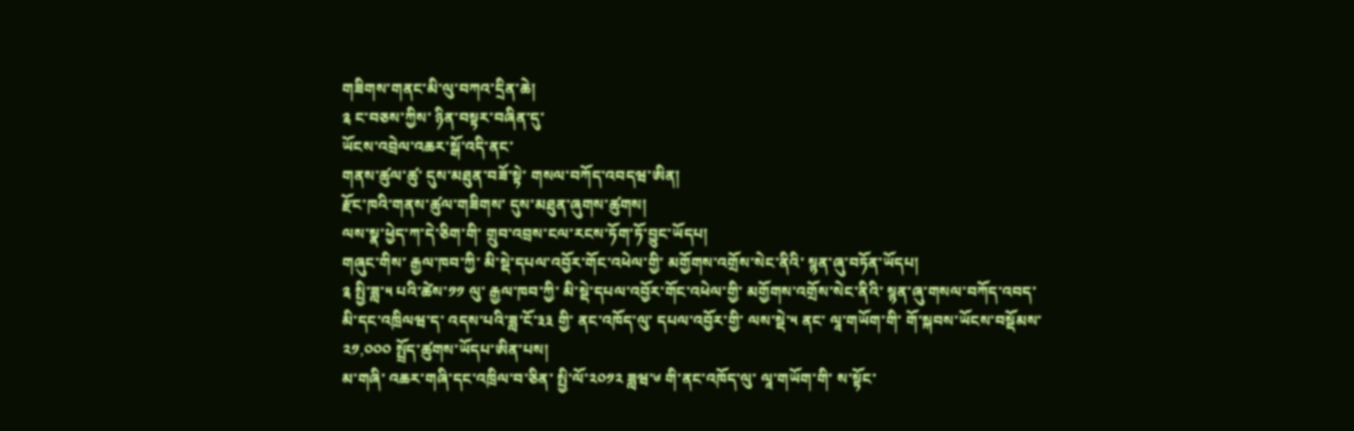གཟིགས་གནང་མི་ལུ་བཀའ་དྲིན་ཆེ།
༉ ང་བཅས་ཀྱིས་ ཉིན་བསྟར་བཞིན་དུ་
ཡོངས་འབྲེལ་འཆར་སྒོ་འདི་ནང་
གནས་ཚུལ་ཚུ་ དུས་མཐུན་བཟོ་སྟེ་ གསལ་བཀོད་འབདཝ་ཨིན།
རྫོང་ཁའི་གནས་ཚུལ་གཟིགས་ དུས་མཐུན་ཞུགས་ཚུགས།
ལས་སྣ་ཕྱེད་ཀ་དེ་ཅིག་གི་ གྲུབ་འབྲས་ངལ་རངས་ཏོག་ཏོ་བྱུང་ཡོདཔ།
གཞུང་གིས་ རྒྱལ་ཁབ་ཀྱི་ མི་སྡེ་དཔལ་འབྱོར་གོང་འཕེལ་གྱི་ མགྱོགས་འགྲོས་སེང་ནིའི་ སྙན་ཞུ་བཏོན་ཡོདཔ།
༉ སྤྱི་ཟླ་༥ པའི་ཚེས་༡༡ ལུ་ རྒྱལ་ཁབ་ཀྱི་ མི་སྡེ་དཔལ་འབྱོར་གོང་འཕེལ་གྱི་ མགྱོགས་འགྲོས་སེང་ནིའི་ སྙན་ཞུ་གསལ་བཀོད་འབད་མི་དང་འཁྲིལཝ་ད་ འདས་པའི་ཟླ་ངོ་༣༣ གྱི་ ནང་འཁོད་ལུ་ དཔལ་འབྱོར་གྱི་ ལས་སྡེ་༥ ནང་ ལཱ་གཡོག་གི་ གོ་སྐབས་ཡོངས་བསྡོམས་༢༡,༠༠༠ སྤྲོད་ཚུགས་ཡོདཔ་ཨིན་པས།
མ་གཞི་ འཆར་གཞི་དང་འཁྲིལ་བ་ཅིན་ སྤྱི་ལོ་༢༠༡༢ ཟླཝ་༦ གི་ནང་འཁོད་ལུ་ ལཱ་གཡོག་གི་ ས་སྟོང་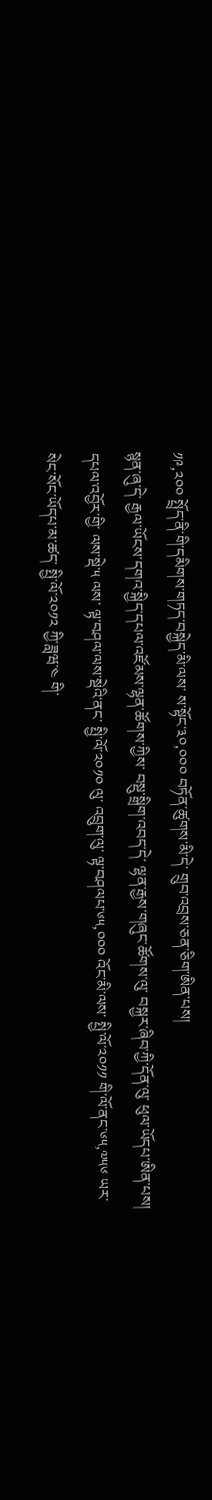༡༩,༢༠༠ སྤྲོད་ནི་གི་དམིགས་གཏད་བསྐྱེད་མི་ལས་ ས་སྟོང་༣༠,༠༠༠ བཏོན་ཚུགས་མི་དེ་ གྲུབ་འབྲས་ཅན་ཅིག་ཨིན་པས།
སྙན་ཞུ་དེ་ རྒྱལ་ཡོངས་དགའ་སྐྱིད་དཔལ་འཛོམས་ལྷན་ཚོགས་ཀྱིས་ བསྡུ་སྒྲིག་འབད་དེ་ ལྷན་རྒྱས་གཞུང་ཚོགས་ལུ་ བསྐྱར་ཞིབ་ཀྱི་དོན་ལུ་ ཕུལ་ཡོདཔ་ཨིན་པས།
དཔལ་འབྱོར་གྱི་ ལས་སྡེ་༥ ལས་ ལྟ་བཤལ་ལས་སྡེའི་ནང་ སྤྱི་ལོ་༢༠༡༠ ལུ་ འབྲུག་ལུ་ ལྟ་བཤལཔ་༦༥,༠༠༠ འོང་མི་ལས་ སྤྱི་ལོ་༢༠༡༡ གི་ལོ་ནང་༦༥,༧༥༦ ཡར་སེང་སོང་ཡོདཔ་མ་ཚད་ སྤྱི་ལོ་༢༠༡༢ ཀྱི་ཟླཝ་༤ གི་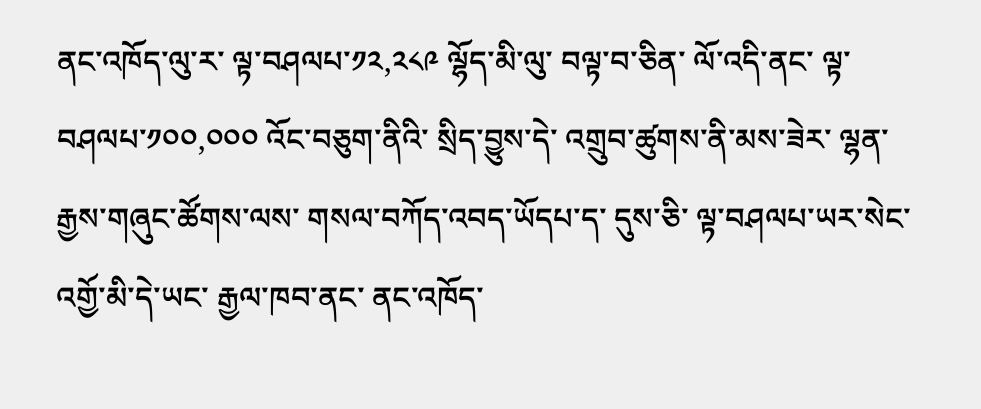ནང་འཁོད་ལུ་ར་ ལྟ་བཤལཔ་༡༢,༢༨༩ ལྷོད་མི་ལུ་ བལྟ་བ་ཅིན་ ལོ་འདི་ནང་ ལྟ་བཤལཔ་༡༠༠,༠༠༠ འོང་བཅུག་ནིའི་ སྲིད་བྱུས་དེ་ འགྲུབ་ཚུགས་ནི་མས་ཟེར་ ལྷན་རྒྱས་གཞུང་ཚོགས་ལས་ གསལ་བཀོད་འབད་ཡོདཔ་ད་ དུས་ཅི་ ལྟ་བཤལཔ་ཡར་སེང་འགྱོ་མི་དེ་ཡང་ རྒྱལ་ཁབ་ནང་ ནང་འཁོད་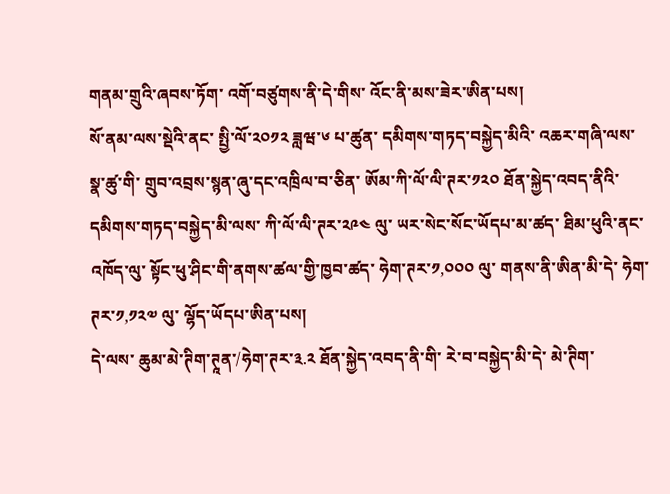གནམ་གྲུའི་ཞབས་ཏོག་ འགོ་བཙུགས་ནི་དེ་གིས་ འོང་ནི་མས་ཟེར་ཨིན་པས།
སོ་ནམ་ལས་སྡེའི་ནང་ སྤྱི་ལོ་༢༠༡༢ ཟླཝ་༦ པ་ཚུན་ དམིགས་གཏད་བསྐྱེད་མིའི་ འཆར་གཞི་ལས་སྣ་ཚུ་གི་ གྲུབ་འབྲས་སྙན་ཞུ་དང་འཁྲིལ་བ་ཅིན་ ཨོམ་ཀི་ལོ་ལི་ཊར་༡༢༠ ཐོན་སྐྱེད་འབད་ནིའི་ དམིགས་གཏད་བསྐྱེད་མི་ལས་ ཀི་ལོ་ལི་ཊར་༢༩༤ ལུ་ ཡར་སེང་སོང་ཡོདཔ་མ་ཚད་ ཐིམ་ཕུའི་ནང་འཁོད་ལུ་ སྟོང་ཕུ་ཤིང་གི་ནགས་ཚལ་གྱི་ཁྱབ་ཚད་ ཧེག་ཊར་༡,༠༠༠ ལུ་ གནས་ནི་ཨིན་མི་དེ་ ཧེག་ཊར་༡,༡༢༧ ལུ་ ལྷོད་ཡོདཔ་ཨིན་པས།
དེ་ལས་ ཆུམ་མེ་ཊིག་ཊཱན་/ཧེག་ཊར་༣.༢ ཐོན་སྐྱེད་འབད་ནི་གི་ རེ་བ་བསྐྱེད་མི་དེ་ མེ་ཊིག་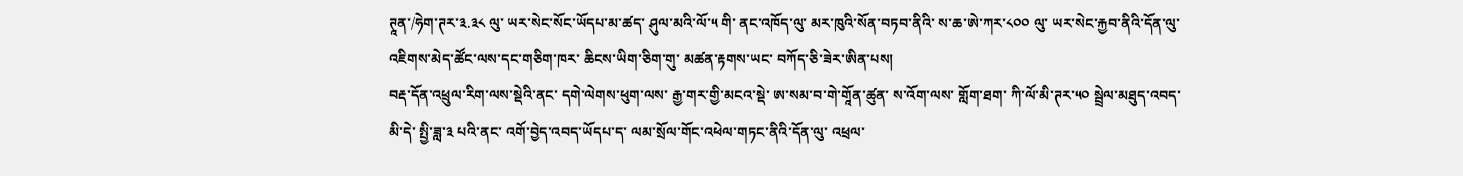ཊཱན་/ཧེག་ཊར་༣.༣༨ ལུ་ ཡར་སེང་སོང་ཡོདཔ་མ་ཚད་ ཤུལ་མའི་ལོ་༥ གི་ ནང་འཁོད་ལུ་ མར་ཁུའི་སོན་བཏབ་ནིའི་ ས་ཆ་ཨེ་ཀར་༨༠༠ ལུ་ ཡར་སེང་རྐྱབ་ནིའི་དོན་ལུ་ འཇིགས་མེད་ཚོང་ལས་དང་གཅིག་ཁར་ ཆིངས་ཡིག་ཅིག་གུ་ མཚན་རྟགས་ཡང་ བཀོད་ཅི་ཟེར་ཨིན་པས།
བརྡ་དོན་འཕྲུལ་རིག་ལས་སྡེའི་ནང་ དགེ་ལེགས་ཕུག་ལས་ རྒྱ་གར་གྱི་མངའ་སྡེ་ ཨ་སམ་བ་གེ་གཱོན་ཚུན་ ས་འོག་ལས་ གློག་ཐག་ ཀི་ལོ་མི་ཊར་༥༠ སྦྲེལ་མཐུད་འབད་མི་དེ་ སྤྱི་ཟླ་༣ པའི་ནང་ འགོ་བྱེད་འབད་ཡོདཔ་ད་ ལམ་སྲོལ་གོང་འཕེལ་གཏང་ནིའི་དོན་ལུ་ འཕྲལ་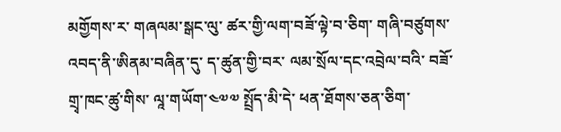མགྱོགས་ར་ གཞལམ་སྒང་ལུ་ ཚར་གྱི་ལག་བཟོ་ལྟེ་བ་ཅིག་ གཞི་བཙུགས་འབད་ནི་ཨིནམ་བཞིན་དུ་ ད་ཚུན་གྱི་བར་ ལམ་སྲོལ་དང་འབྲེལ་བའི་ བཟོ་གྲྭ་ཁང་ཚུ་གིས་ ལཱ་གཡོག་༤༧༧ སྤྲོད་མི་དེ་ ཕན་ཐོགས་ཅན་ཅིག་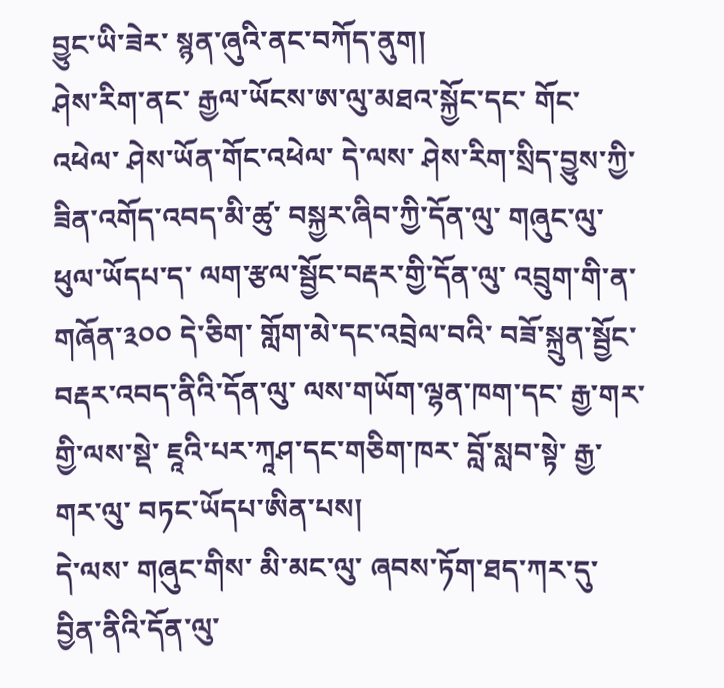བྱུང་ཡི་ཟེར་ སྙན་ཞུའི་ནང་བཀོད་ནུག།
ཤེས་རིག་ནང་ རྒྱལ་ཡོངས་ཨ་ལུ་མཐའ་སྐྱོང་དང་ གོང་འཕེལ་ ཤེས་ཡོན་གོང་འཕེལ་ དེ་ལས་ ཤེས་རིག་སྲིད་བྱུས་ཀྱི་ ཟིན་འགོད་འབད་མི་ཚུ་ བསྐྱར་ཞིབ་ཀྱི་དོན་ལུ་ གཞུང་ལུ་ཕུལ་ཡོདཔ་ད་ ལག་རྩལ་སྦྱོང་བརྡར་གྱི་དོན་ལུ་ འབྲུག་གི་ན་གཞོན་༣༠༠ དེ་ཅིག་ གློག་མེ་དང་འབྲེལ་བའི་ བཟོ་སྐྲུན་སྦྱོང་བརྡར་འབད་ནིའི་དོན་ལུ་ ལས་གཡོག་ལྷན་ཁག་དང་ རྒྱ་གར་གྱི་ལས་སྡེ་ ཇཱའི་པར་ཀཱཤ་དང་གཅིག་ཁར་ བློ་སླབ་སྟེ་ རྒྱ་གར་ལུ་ བཏང་ཡོདཔ་ཨིན་པས།
དེ་ལས་ གཞུང་གིས་ མི་མང་ལུ་ ཞབས་ཏོག་ཐད་ཀར་དུ་ བྱིན་ནིའི་དོན་ལུ་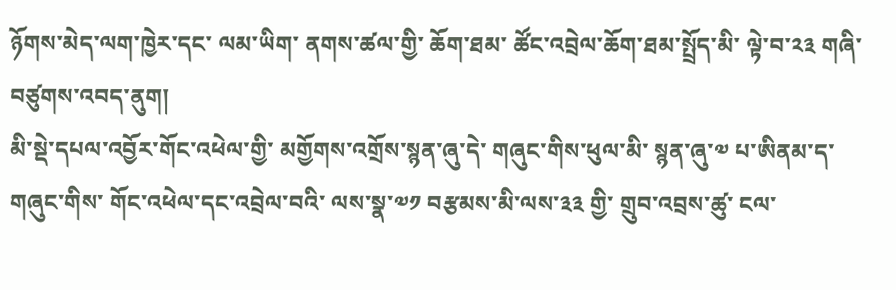ཉོགས་མེད་ལག་ཁྱེར་དང་ ལམ་ཡིག་ ནགས་ཚལ་གྱི་ ཆོག་ཐམ་ ཚོང་འབྲེལ་ཆོག་ཐམ་སྤྲོད་མི་ ལྟེ་བ་༢༣ གཞི་བཙུགས་འབད་ནུག།
མི་སྡེ་དཔལ་འབྱོར་གོང་འཕེལ་གྱི་ མགྱོགས་འགྲོས་སྙན་ཞུ་དེ་ གཞུང་གིས་ཕུལ་མི་ སྙན་ཞུ་༧ པ་ཨིནམ་ད་ གཞུང་གིས་ གོང་འཕེལ་དང་འབྲེལ་བའི་ ལས་སྣ་༧༡ བརྩམས་མི་ལས་༣༣ གྱི་ གྲུབ་འབྲས་ཚུ་ ངལ་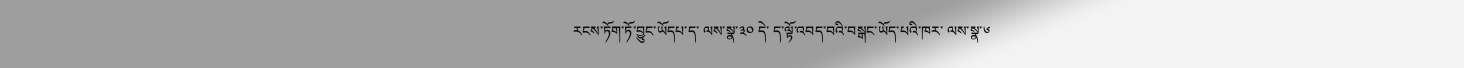རངས་ཏོག་ཏོ་བྱུང་ཡོདཔ་ད་ ལས་སྣ་༣༠ དེ་ ད་ལྟོ་འབད་བའི་བསྒང་ཡོད་པའི་ཁར་ ལས་སྣ་༦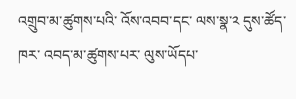འགྲུབ་མ་ཚུགས་པའི་ འོས་འབབ་དང་ ལས་སྣ་༢ དུས་ཚོད་ཁར་ འབད་མ་ཚུགས་པར་ ལུས་ཡོདཔ་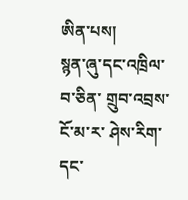ཨིན་པས།
སྙན་ཞུ་དང་འཁྲིལ་བ་ཅིན་ གྲུབ་འབྲས་ངོ་མ་ར་ ཤེས་རིག་དང་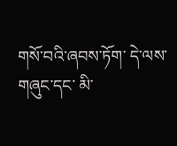གསོ་བའི་ཞབས་ཏོག་ དེ་ལས་ གཞུང་དང་ མི་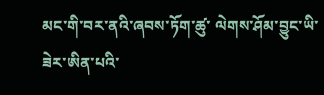མང་གི་བར་ནའི་ཞབས་ཏོག་ཚུ་ ལེགས་ཤོམ་བྱུང་ཡི་ཟེར་ཨིན་པའི་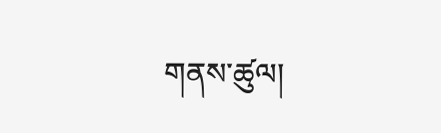གནས་ཚུལ།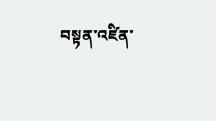བསྟན་འཛིན་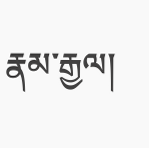རྣམ་རྒྱལ།